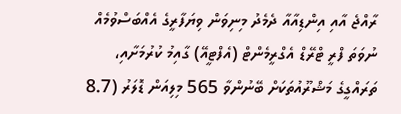ރާއްޖެ އާއި އިންޑިއާއާ ދެމެދު މިނިވަން ވިޔަފާރީގެ އެއްބަސްވުމެއް ނުވަތަ ފްރީ ޓްރޭޑް އެގްރީމެންޓް (އެފްޓީއޭ) ގާއިމު ކުރުމަށާއި، ތަރައްގީގެ މަޝްރޫއުތަކަށް ބޭނުންވާ 565 މިލިއަން ޑޮލަރު (8.7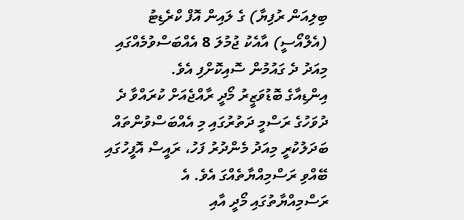ބިލިއަން ރުފިޔާ) ގެ ލައިން އޮފް ކްރެޑިޓު (އެލްއޯސީ) އާއެކު ޖުމުލަ 8 އެއްބަސްވުމެއްގައި މިއަދު ދެ ގައުމުން ސޮއިކޮށްފި އެވެ.
އިންޑިއާގެ ބޮޑުވަޒީރު މޯދީ ރާއްޖެއަށް ކުރައްވާ ދެ ދުވަހުގެ ރަސްމީ ދަތުރުގައި މި އެއްބަސްވުންތައް ބަދަލުކުރީ މިއަދު މެންދުރު ފަހު، ރައީސް އޮފީހުގައި ބޭއްވި ރަސްމިއްޔާތެއްގަ އެވެ. އެ ރަސްމިއްޔާތުގައި މޯދީ އާއި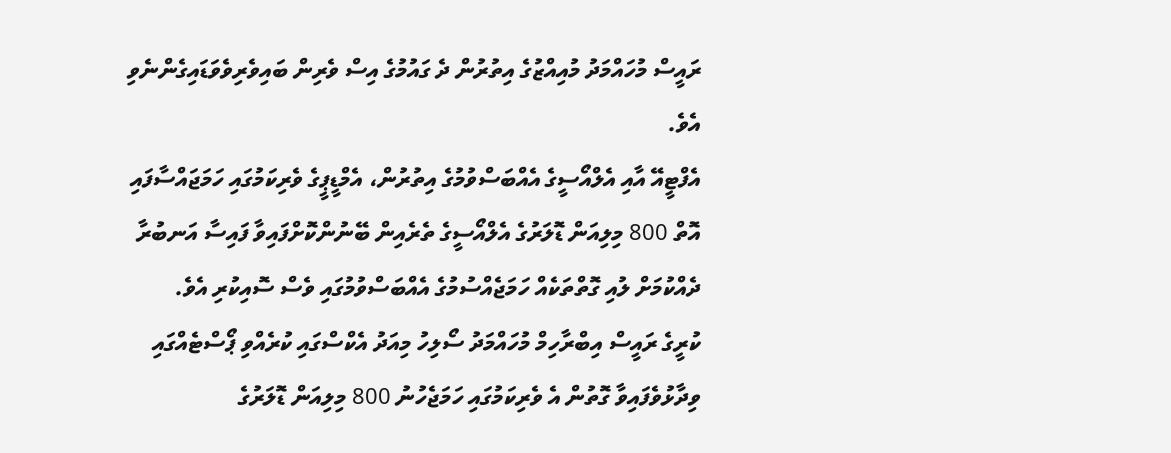ރައީސް މުހައްމަދު މުއިއްޒުގެ އިތުރުން ދެ ގައުމުގެ އިސް ވެރިން ބައިވެރިވެވަޑައިގެންނެވި އެވެ.
އެފްޓީއޭ އާއި އެލްއޯސީގެ އެއްބަސްވުމުގެ އިތުރުން، އެމްޑީޕީގެ ވެރިކަމުގައި ހަމަޖައްސާފައި އޮތް 800 މިލިއަން ޑޮލަރުގެ އެލްއޯސީގެ ތެރެއިން ބޭނުންކޮށްފައިވާ ފައިސާ އަނބުރާ ދެއްކުމަށް ލުއި ގޮތްތަކެއް ހަމަޖެއްސުމުގެ އެއްބަސްވުމުގައި ވެސް ސޮއިކުރި އެވެ.
ކުރީގެ ރައީސް އިބްރާހިމް މުހައްމަދު ސޯލިހު މިއަދު އެކްސްގައި ކުރެއްވި ޕޯސްޓެއްގައި ވިދާޅުވެފައިވާ ގޮތުން އެ ވެރިކަމުގައި ހަމަޖެހުނު 800 މިލިއަން ޑޮލަރުގެ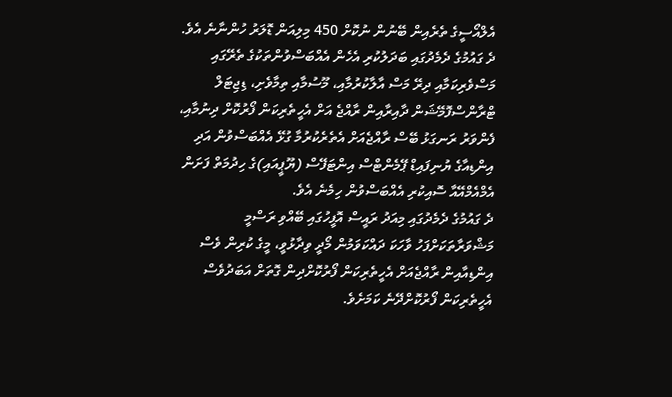އެލްއޯސީގެ ތެރެއިން ބޭނުން ނުކޮށް 450 މިލިއަން ޑޮލަރު ހުންނާނެ އެވެ.
ދެ ގައުމުގެ ދެމެދުގައި ބަދަލުކުރި އެހެން އެއްބަސްވުންތަކުގެ ތެރޭގައި މަސްވެރިކަމާއި ދިރޭ މަސް އާލާކުރުމާއި، މޫސުމާއި ތިމާވެށި، ޑިޖިޓަލް ޓްރާންސްފޮމޭޝަން ދާއިރާއިން ރާއްޖެ އަށް އެހީތެރިކަން ފޯރުކޮށް ދިނުމާއި، ފެންވަރު ރަނގަޅު ބޭސް ރާއްޖެއަށް އެތެރެކުރުމާ ގުޅޭ އެއްބަސްވުން އަދި އިންޑިއާގެ ޔުނިފައިޑް ޕޭމެންޓްސް އިންޓަފޭސް (ޔޫޕީއައި)ގެ ހިދުމަތް ފަށަން އެމްއެމްއޭއާ ސޮއިކުރި އެއްބަސްވުން ހިމެނެ އެވެ.
ދެ ގައުމުގެ ދެމެދުގައި މިއަދު ރައީސް އޮފީހުގައި ބޭއްވި ރަސްމީ މަޝްވަރާތަކަށްފަހު ވާހަކަ ދައްކަވަމުން މޯދީ ވިދާޅުވީ، މީގެ ކުރިން ވެސް އިންޑިއާއިން ރާއްޖެއަށް އެހީތެރިކަން ފޯރުކޮށްދިން ގޮތަށް އަބަދުވެސް އެހީތެރިކަން ފޯރުކޮށްދޭނެ ކަމަށެވެ.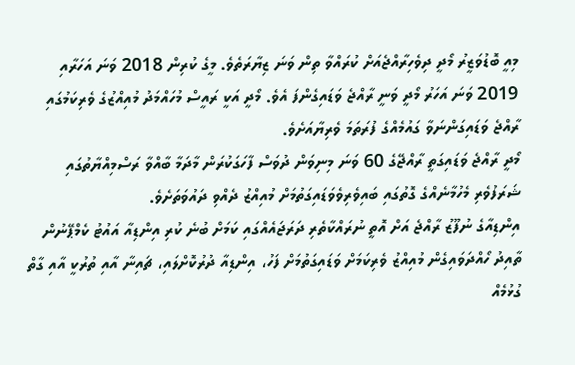މިއީ ބޮޑުވަޒީރު މޯދީ ދިވެހިރާއްޖެއަށް ކުރައްވާ ތިން ވަނަ ޒިޔާރަތެވެ. މީގެ ކުރިން 2018 ވަނަ އަހަރާއި 2019 ވަނަ އަހަރު މޯދީ ވަނީ ރާއްޖެ ވަޑައިގެންފަ އެވެ. މޯދީ އަކީ ރައީސް މުހައްމަދު މުއިއްޒުގެ ވެރިކަމުގައި ރާއްޖެ ވަޑައިގަންނަވާ ގައުމެއްގެ ފުރަތަމަ ވެރިޔާއަށެވެ.
މޯދީ ރާއްޖެ ވަޑައިގަތީ ރާއްޖޭގެ 60 ވަނަ މިނިވަން ދުވަސް ފާހަގަކުރަން މާދަމާ ބާއްވާ ރަސްމިއްޔާތުގައި ޝަރަފުވެރި މެހުމާނެއްގެ ގޮތުގައި ބައިވެރިވެވަޑައިގަތުމަށް މުއިއްޒު ދެއްވި ދައުވަތަށެވެ.
އިންޑިއާގެ ނުފޫޒު ރާއްޖެ އަށް އޮތީ ނުރައްކާތެރި ދަރަޖައެއްގައި ކަމަށް ބުނެ ކުރި އިންޑިއާ އައުޓު ކެމްޕޭނުން ތާއިދު ހޯއްދަވައިގެން މުއިއްޒު ވެރިކަމަށް ވަޑައިގަތުމަށް ފަހު، އިންޑިއާ ދުރުކޮށްލައި، ޗައިނާ އާއި ތުރުކީ އާއި ގާތް ގުޅުމެއް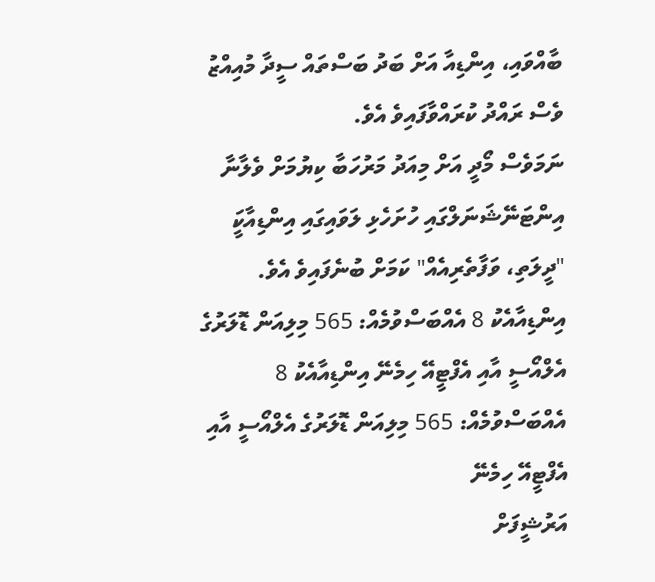ބާއްވައި، އިންޑިއާ އަށް ބަދު ބަސްތައް ސީދާ މުއިއްޒު ވެސް ރައްދު ކުރައްވާފައިވެ އެވެ.
ނަމަވެސް މޯދީ އަށް މިއަދު މަރުހަބާ ކިޔުމަށް ވެލާނާ އިންޓަނޭޝަނަލްގައި ހުށަހެޅި ލަވައިގައި އިންޑިއާކަީ "ދީލަތި، ވަފާތެރިއެއް" ކަމަށް ބުނެފައިވެ އެވެ.
އިންޑިއާއެކު 8 އެއްބަސްވުމެއް: 565 މިލިއަން ޑޮލަރުގެ އެލްއޯސީ އާއި އެފްޓީއޭ ހިމެނޭ އިންޑިއާއެކު 8 އެއްބަސްވުމެއް: 565 މިލިއަން ޑޮލަރުގެ އެލްއޯސީ އާއި އެފްޓީއޭ ހިމެނޭ
އަރުޝީފަށް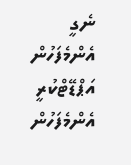ނެގީ
އެންމެފަހުން އަޕްޑޭޓްކުރީ
އެންމެފަހުން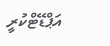އަޕްޑޭޓްކުރީ